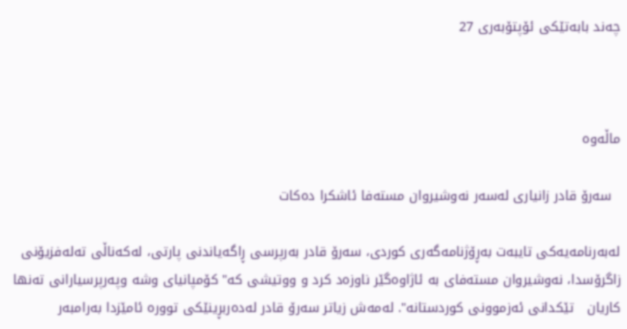چه‌ند بابه‌تێکی ئۆپتۆبه‌ری 27



ماڵه‌وه

  سەرۆ قادر زانیارى لەسەر نەوشیروان مستەفا ئاشکرا دەکات

له‌به‌رنامه‌یه‌کی‌ تایبه‌ت به‌ڕۆژنامه‌گه‌ری‌ کوردی، سه‌رۆ قادر به‌رپرسی‌ ڕاگه‌یاندنی‌ پارتی‌، له‌که‌ناڵی‌ ته‌له‌فزیۆنی‌ زاگرۆسدا، نه‌وشیروان مسته‌فای‌ به‌ ئاژاوه‌گێر ناوزه‌د کرد و ووتیشی‌ که‌" کۆمپانیای‌ وشه‌ وپه‌رپرسیارانی‌ ته‌نها کاریان   تێکدانی‌ ئه‌زموونی‌ کوردستانه‌". له‌مه‌ش زیاتر سه‌رۆ قادر له‌ده‌ربڕینێکی‌ تووره‌ ئامێزدا به‌رامبه‌ر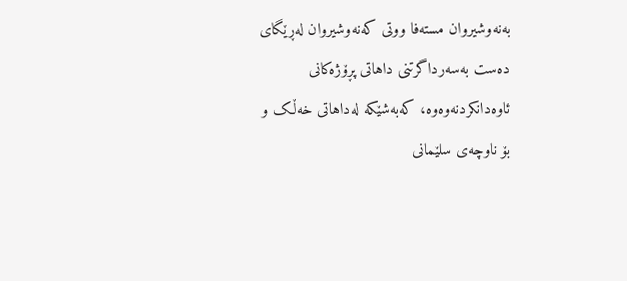به‌نه‌وشیروان مسته‌فا ووتی‌ که‌نه‌وشیروان له‌ڕێگای‌ ده‌ست به‌سه‌رداگرتنی‌ داهاتی‌ پڕۆژه‌کانی‌ ئاوه‌دانکردنه‌وه‌وه‌، که‌به‌شێکه‌ له‌داهاتی‌ خه‌ڵک و بۆ ناوچه‌ی‌ سلێمانی‌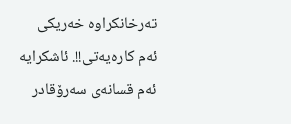ته‌رخانکراوه‌ خه‌ریکی‌ ئه‌م کاره‌یه‌تی‌!!. ئاشکرایه‌ ئه‌م قسانه‌ی‌ سه‌رۆقادر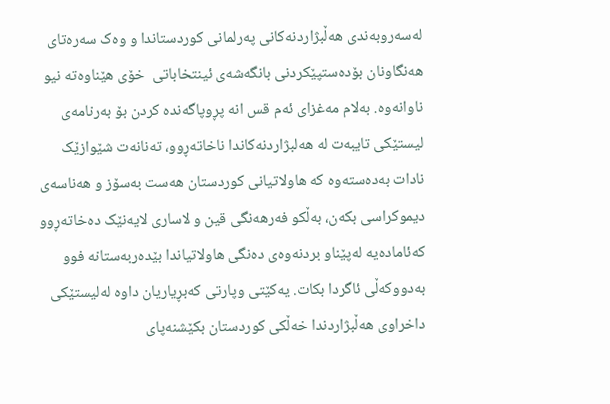له‌سه‌روبه‌ندی‌ هه‌ڵبژاردنه‌کانی‌ په‌رلمانی‌ کوردستاندا و وه‌ک سه‌ره‌تای‌ هه‌نگاونان بۆده‌ستپێکردنی‌ بانگه‌شه‌ی‌ ئینتخاباتی‌  خۆی‌ هێناوه‌ته‌ نیو ناوانه‌وه‌. به‌لام مه‌غزای‌ ئه‌م قس انه‌ پڕوپاگه‌نده‌ کردن بۆ به‌رنامه‌ی‌ لیستێکی‌ تایبه‌ت له‌ هه‌لبژاردنه‌کاندا ناخاته‌ڕوو، ته‌نانه‌ت شێوازێک نادات به‌ده‌سته‌وه‌ که‌ هاولاتیانی‌ کوردستان هه‌ست به‌سۆز و هه‌ناسه‌ی‌ دیموکراسی‌ بکه‌ن، به‌ڵکو فه‌رهه‌نگی‌ قین و لاساری‌ لایه‌نێک ده‌خاته‌ڕوو که‌ئاماده‌یه‌ له‌پێناو بردنه‌وه‌ی‌ ده‌نگی‌ هاولاتیاندا بێده‌ربه‌ستانه‌ فوو به‌دووکه‌ڵی‌ ئاگردا بکات. یه‌کێتی‌ وپارتی‌ که‌بڕیاریان داوه‌ له‌لیستێکی‌ داخراوی‌ هه‌ڵبژاردندا خه‌ڵکی‌ کوردستان بکێشنه‌پای‌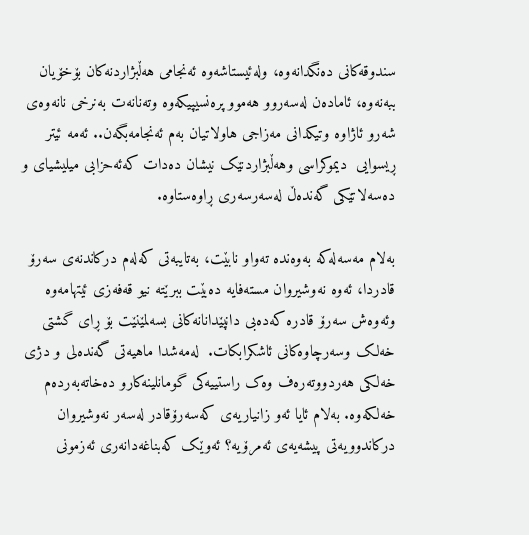سندوقه‌کانی‌ ده‌نگدانه‌وه‌، وله‌ئیستاشه‌وه‌ ئه‌نجامی‌ هه‌ڵبژاردنه‌کان بۆخۆیان ببه‌نه‌وه‌، ئاماده‌ن له‌سه‌روو هه‌موو پره‌نسیپیکه‌وه‌ وته‌نانه‌ت به‌نرخی‌ نانه‌وه‌ی‌ شه‌رو ئاژاوه‌ وتیکدانی‌ مه‌زاجی‌ هاولاتیان به‌م ئه‌نجامه‌بگه‌ن.. ئه‌مه‌ ئیتر ڕیسوایی‌  دیموکراسی وهه‌ڵبژاردنێک نیشان ده‌دات که‌ئه‌حزابی‌ میلیشیای‌ و ده‌سه‌لاتێکی‌ گه‌نده‌ڵ له‌سه‌رسه‌ری‌ ڕاوه‌ستاوه‌.

به‌لام مه‌سه‌له‌که‌ به‌وه‌نده‌ ته‌واو نابێت، به‌تایبه‌تی‌ که‌له‌م درکاندنه‌ی‌ سه‌رۆ قادردا، ئه‌وه‌ نه‌وشیروان مسته‌فایه‌ ده‌بێت ببرێته‌ نیو قه‌فه‌زی‌ ئیتهامه‌وه‌ وئه‌وه‌ش سه‌رۆ قادره‌ که‌ده‌بی‌ دانپێدانانه‌کانی‌ بسه‌لمێنێت بۆ ڕای‌ گشتی‌ خه‌لک وسه‌رچاوه‌کانی‌ ئاشکرابکات.  له‌مه‌شدا ماهیه‌تی‌ گه‌نده‌لی‌ و دژی‌ خه‌لکی‌ هه‌ردووته‌ره‌ف وه‌ک راستییه‌کی‌ گومانلینه‌کارو ده‌خاته‌به‌رده‌م خه‌لکه‌وه‌. به‌لام ئایا ئه‌و زانیاریه‌ی‌ که‌سه‌رۆقادر له‌سه‌ر نه‌وشیروان درکاندوویه‌تی‌ پیشه‌یه‌ی‌ ئه‌مرۆیه‌؟ ئه‌وێک که‌بناغه‌دانه‌ری‌ ئه‌زمونی‌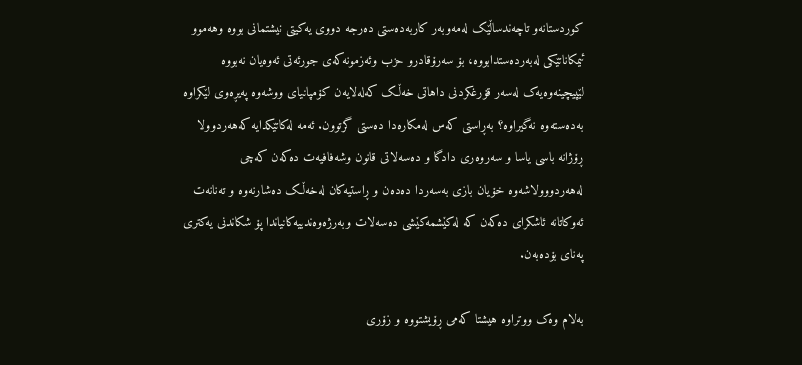کوردستانه‌و تاچه‌ندساڵێک له‌مه‌وبه‌ر کاربه‌ده‌ستی‌ ده‌رجه‌ دووی‌ یه‌کیتی‌ نیشتمانی‌ بووه‌ وهه‌موو ئیمکاناتێکی‌ له‌به‌رده‌ستدابووه‌، بۆ سه‌رۆقادرو حزب وئه‌زمونه‌که‌ی‌ جورئه‌تی‌ ئه‌وه‌یان نه‌بووه‌ لێپیچینه‌وه‌یه‌ک له‌سه‌ر قۆرغکردنی‌ داهاتی‌ خه‌ڵک که‌له‌لایه‌ن کۆمپانیای‌ ووشه‌وه‌ په‌یڕه‌وی‌ لێکراوه‌ به‌ده‌سته‌وه‌ نه‌گیراوه‌؟ به‌ڕاستی‌ که‌س له‌مکاره‌دا ده‌ستی‌ گرتوون. ئه‌مه‌ له‌کاتێکدایه‌ که‌هه‌ردوولا ڕۆژانه‌ باسی‌ یاسا و سه‌روه‌ری‌ دادگا و ده‌سه‌لاتی‌ قانون وشه‌فافیه‌ت ده‌که‌ن که‌چی‌ له‌هه‌ردووولاشه‌وه‌ خۆیان بازی‌ به‌سه‌ردا ده‌ده‌ن و ڕاستیه‌کان له‌خه‌ڵک ده‌شارنه‌وه‌ و ته‌نانه‌ت ئه‌وکاتانه‌ ئاشکرای‌ ده‌که‌ن که‌ له‌کێشمه‌کێشی‌ ده‌سه‌لات وبه‌رژه‌وه‌ندییه‌کانیاندا پۆ شکاندنی‌ یه‌کتری‌ په‌نای‌ بۆده‌به‌ن.

به‌لام وه‌ک ووتراوه‌ هیشتا که‌می‌ ڕۆیشتووه‌ و زۆری‌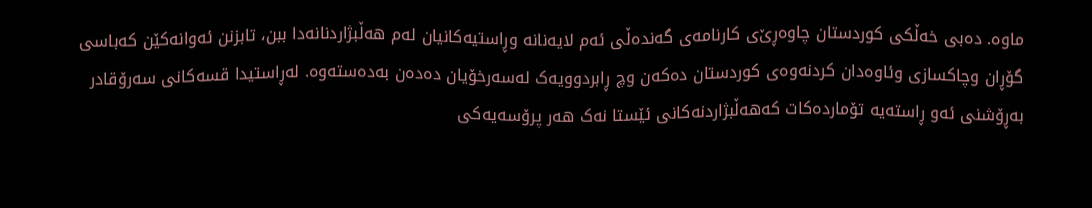ماوه‌. ده‌بی‌ خه‌ڵکی‌ کوردستان چاوه‌ڕێ‌ی‌ کارنامه‌ی‌ گه‌نده‌ڵی‌ ئه‌م لایه‌نانه‌ وڕاستیه‌کانیان له‌م هه‌ڵبژاردنانه‌دا ببن، تابزنن ئه‌وانه‌کێن که‌باسی‌ گۆڕان وچاکسازی‌ وئاوه‌دان کردنه‌وه‌ی‌ کوردستان ده‌که‌ن وچ ڕابردوویه‌ک له‌سه‌رخۆیان ده‌ده‌ن به‌ده‌سته‌وه‌. له‌ڕاستیدا قسه‌کانی‌ سه‌رۆقادر به‌ڕۆشنی‌ ئه‌و ڕاسته‌یه‌ تۆمارده‌کات که‌هه‌ڵبژاردنه‌کانی‌ ئێستا نه‌ک هه‌ر پرۆسه‌یه‌کی‌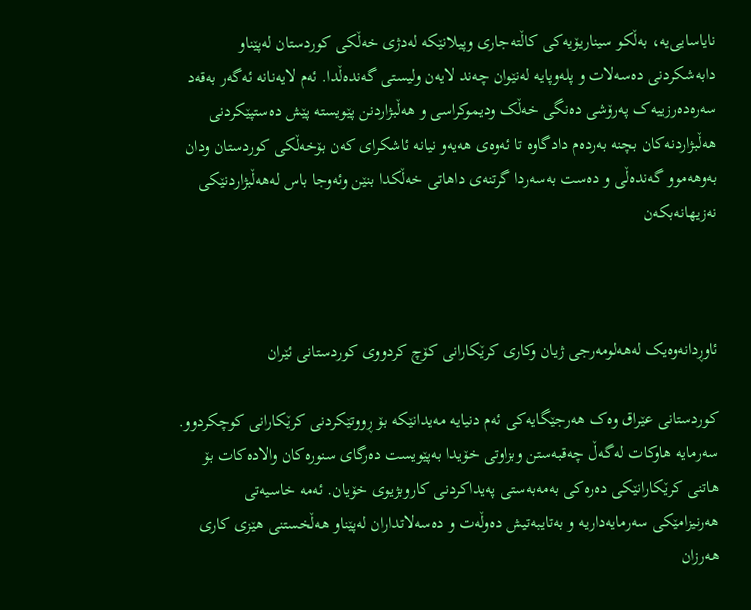نایاسایی‌یه‌، به‌ڵکو سیناریۆیه‌کی‌ کاڵته‌جاری‌ وپیلانێکه‌ له‌دژی‌ خه‌ڵکی‌ کوردستان له‌پێناو دابه‌شکردنی‌ ده‌سه‌لات و پله‌وپایه‌ له‌نێوان چه‌ند لایه‌ن ولیستی‌ گه‌نده‌ڵدا. ئه‌م لایه‌نانه‌ ئه‌گه‌ر به‌قه‌د سه‌ره‌ده‌رزییه‌ک په‌رۆشی‌ ده‌نگی‌ خه‌ڵک ودیموکراسی‌ و هه‌ڵبژاردنن پێویسته‌ پێش ده‌ستپێکردنی‌ هه‌ڵبژاردنه‌کان بچنه‌ به‌رده‌م دادگاوه‌ تا ئه‌وه‌ی‌ هه‌یه‌و نیانه‌ ئاشکرای‌ که‌ن بۆخه‌ڵکی‌ کوردستان ودان به‌وهه‌موو گه‌نده‌ڵی‌ و ده‌ست به‌سه‌ردا گرتنه‌ی‌ داهاتی‌ خه‌ڵکدا بنێن وئه‌وجا باس له‌هه‌ڵبژاردنێکی‌ نه‌زیهانه‌بکه‌ن



ئاوڕدانەوەیک لەهەلومەرجى ژیان وکارى کرێکارانى کۆچ کردووى کوردستانى ئێران

کوردستانی‌ عێراق وه‌ک هه‌رجێگایه‌کی‌ ئه‌م دنیایه‌ مه‌یدانێکه‌ بۆ ڕووتێکردنی‌ کرێکارانی‌ کوچکردوو. سه‌رمایه‌ هاوکات له‌گه‌ڵ چه‌قبه‌ستن وبزاوتی‌ خۆیدا به‌پێویست ده‌رگای‌ سنوره‌کان والاده‌کات بۆ هاتنی‌ کرێکارانێکی‌ ده‌ره‌کی‌ به‌مه‌به‌ستی‌ په‌یداکردنی‌ کاروبژیوی‌ خۆیان. ئه‌مه‌ خاسیه‌تی هه‌رنیزامێکی‌ سه‌رمایه‌داریه‌ و به‌تایبه‌تیش ده‌وڵه‌ت و ده‌سه‌لاتداران له‌پێناو هه‌ڵخستنی‌ هێزی‌ کاری‌ هه‌رزان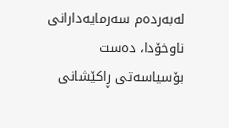له‌به‌رده‌م سه‌رمایه‌دارانی‌ ناوخۆدا، ده‌ست بۆسیاسه‌تی‌ ڕاکێشانی‌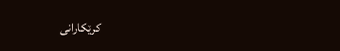کرێکارانی‌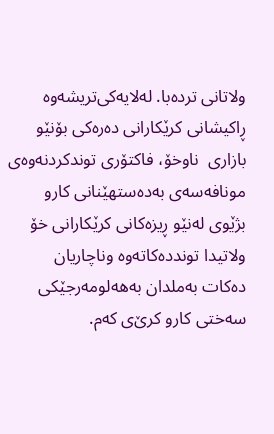ولاتانی‌ ترده‌با. له‌لایه‌کی‌تریشه‌وه‌ ڕاکیشانی‌ کرێکارانی‌ ده‌ره‌کی‌ بۆنێو بازاری‌  ناوخۆ، فاکتۆری‌ توندکردنه‌وه‌ی‌ مونافه‌سه‌ی‌ به‌ده‌ستهێنانی‌ کارو بژێوی‌ له‌نێو ڕیزه‌کانی‌ کرێکارانی‌ خۆ ولاتیدا توندده‌کاته‌وه‌ وناچاریان ده‌کات به‌ملدان به‌هه‌لومه‌رجێکی‌ سه‌ختی‌ کارو کرێ‌ی‌ که‌م.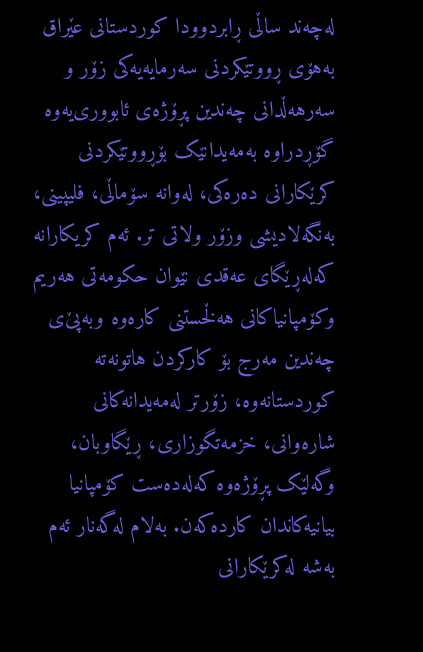له‌چه‌ند ساڵی‌ ڕابردوودا کوردستانی‌ عێراق به‌هۆی‌ ڕووتێکردنی‌ سه‌رمایه‌یه‌کی‌ زۆر و سه‌رهه‌ڵدانی‌ چه‌ندین پڕۆژه‌ی‌ ئابووری‌یه‌وه‌ گۆڕدراوه‌ به‌مه‌یدانێک بۆڕووتێکردنی‌ کرێکارانی‌ ده‌ره‌کی‌، له‌وانه‌ سۆماڵی‌، فلیپینی‌، به‌نگه‌لادیشی‌ وزۆر ولاتی‌ تر. ئه‌م کریکارانه‌ که‌له‌ڕێگای‌ عه‌قدی‌ نێوان حکومه‌تی‌ هه‌ریم وکۆمپانیاکانی‌ هه‌ڵخستنی‌ کاره‌وه‌ وبه‌پێ‌ی‌ چه‌ندین مه‌رج بۆ کارکردن هاتونه‌ته‌ کوردستانه‌وه‌، زۆرتر له‌مه‌یدانه‌کانی‌ شاره‌وانی‌، خزمه‌تگوزاری‌، ڕێگاوبان، وگه‌لێک پڕۆژه‌وه‌ که‌له‌ده‌ست کۆمپانیا بیانیه‌کاندان کارده‌که‌ن. به‌لام له‌گه‌نار ئه‌م به‌شه‌ له‌کرێکارانی‌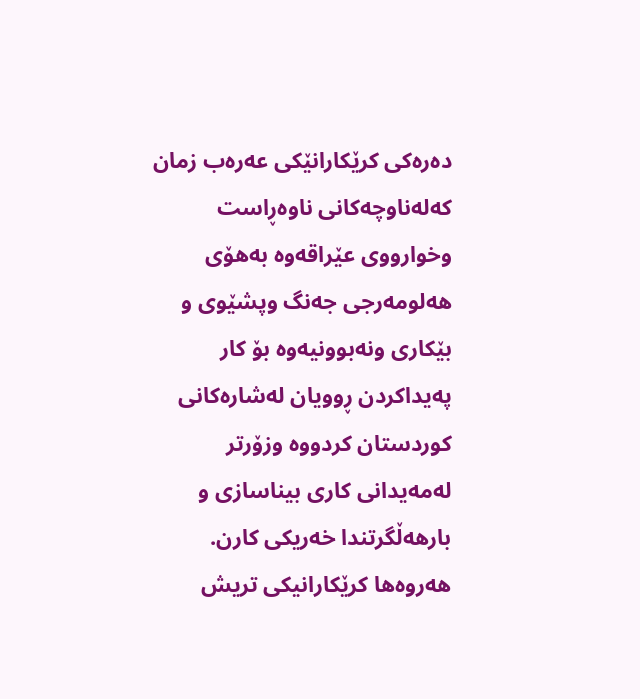ده‌ره‌کی‌ کرێکارانێکی‌ عه‌ره‌ب زمان که‌له‌ناوچه‌کانی‌ ناوه‌ڕاست وخوارووی‌ عێراقه‌وه‌ به‌هۆی‌ هه‌لومه‌رجی‌ جه‌نگ وپشێوی‌ و بێکاری‌ ونه‌بوونیه‌وه‌ بۆ کار په‌یداکردن ڕوویان له‌شاره‌کانی‌ کوردستان کردووه‌ وزۆرتر له‌مه‌یدانی‌ کاری‌ بیناسازی‌ و بارهه‌ڵگرتندا خه‌ریکی‌ کارن. هه‌روه‌ها کرێکارانیکی‌ تریش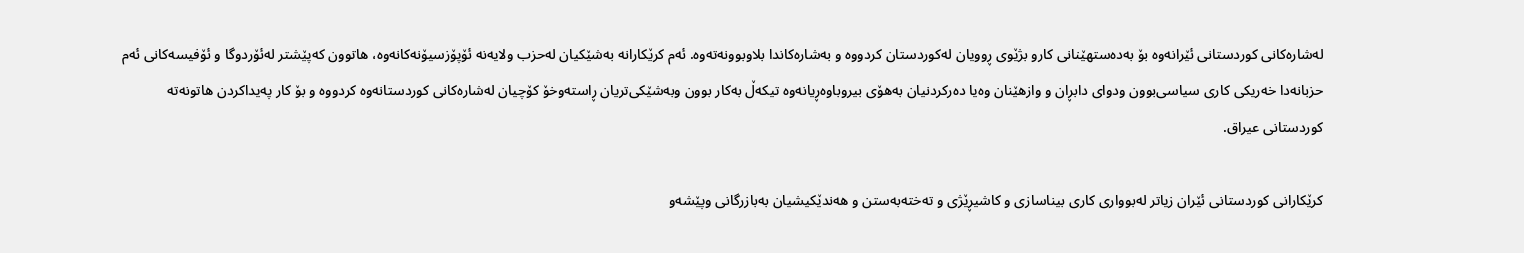له‌شاره‌کانی‌ کوردستانی‌ ئێرانه‌وه‌ بۆ به‌ده‌ستهێنانی‌ کارو بژێوی‌ ڕوویان له‌کوردستان کردووه‌ و به‌شاره‌کاندا بلاوبوونه‌ته‌وه‌. ئه‌م کرێکارانه‌ به‌شێکیان له‌حزب ولایه‌نه‌ ئۆپۆزسیۆنه‌کانه‌وه‌، هاتوون که‌پێشتر له‌ئۆردوگا و ئۆفیسه‌کانی‌ ئه‌م حزبانه‌دا خه‌ریکی‌ کاری‌ سیاسی‌بوون ودوای‌ دابڕان و وازهێنان وه‌یا ده‌رکردنیان به‌هۆی‌ بیروباوه‌ڕیانه‌وه‌ تیکه‌ڵ به‌کار بوون وبه‌شێکی‌تریان ڕاسته‌وخۆ کۆچیان له‌شاره‌کانی‌ کوردستانه‌وه‌ کردووه‌ و بۆ کار په‌یداکردن هاتونه‌ته‌ کوردستانی‌ عیراق.

کرێکارانی‌ کوردستانی‌ ئێران زیاتر له‌بوواری‌ کاری‌ بیناسازی‌ و کاشیڕێژی‌ و ته‌خته‌به‌ستن و هه‌ندێکیشیان به‌بازرگانی‌ وپێشه‌و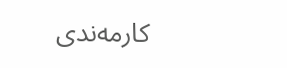کارمه‌ندی‌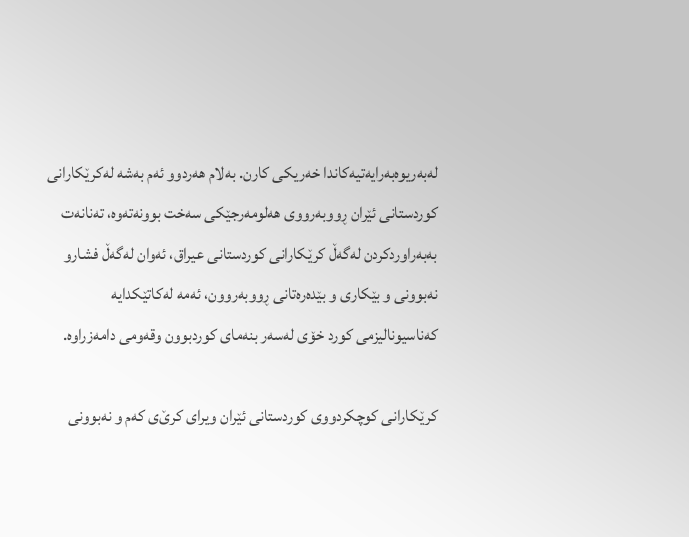له‌به‌ریوه‌به‌رایه‌تیه‌کاندا خه‌ریکی‌ کارن. به‌لام هه‌ردوو ئه‌م به‌شه‌ له‌کرێکارانی‌ کوردستانی‌ ئێران ڕووبه‌رووی‌ هه‌لومه‌رجێکی‌ سه‌خت بوونه‌ته‌وه‌، ته‌نانه‌ت به‌به‌راوردکردن له‌گه‌ڵ کرێکارانی‌ کوردستانی‌ عیراق، ئه‌وان له‌گه‌ڵ فشارو نه‌بوونی‌ و بێکاری‌ و بێده‌ره‌تانی‌ ڕووبه‌روون، ئه‌مه‌ له‌کاتێکدایه‌ که‌ناسیونالیزمی‌ کورد خۆی‌ له‌سه‌ر بنه‌مای‌ کوردبوون وقه‌ومی‌ دامه‌زراوه‌.

کرێکارانی‌ کوچکردووی‌ کوردستانی‌ ئێران ویرای‌ کرێ‌ی‌ که‌م و نه‌بوونی‌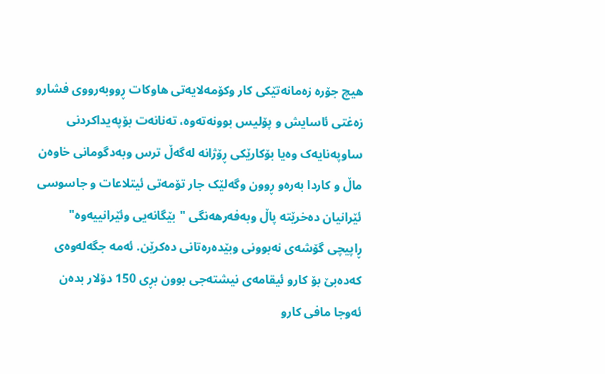هیچ جۆره‌ زه‌مانه‌تێکی‌ کار وکۆمه‌لایه‌تی‌ هاوکات ڕووبه‌رووی‌ فشارو زه‌غتی‌ ئاسایش و پۆلیس بوونه‌ته‌وه‌، ته‌نانه‌ت بۆپه‌یداکردنی‌ ساوپه‌نایه‌ک وه‌یا بۆکارێکی‌ ڕۆژانه‌ له‌گه‌ڵ ترس وبه‌دگومانی‌ خاوه‌ن ماڵ و کاردا به‌ره‌و ڕوون وگه‌لێک جار تۆمه‌تی‌ ئیتلاعات و جاسوسی‌ ئێرانیان ده‌خرێته‌ پاڵ وبه‌فه‌رهه‌نگی‌ "بێگانه‌یی‌ وئێرانییه‌وه‌" ڕاپیچی‌ گۆشه‌ی‌ نه‌بوونی‌ وبێده‌ره‌تانی‌ ده‌کرێن. ئه‌مه‌ جگه‌له‌وه‌ی‌ که‌ده‌بێ‌ بۆ کارو ئیقامه‌ی‌ نیشته‌جی‌ بوون بڕی‌ 150 دۆلار بده‌ن ئه‌وجا مافی‌ کارو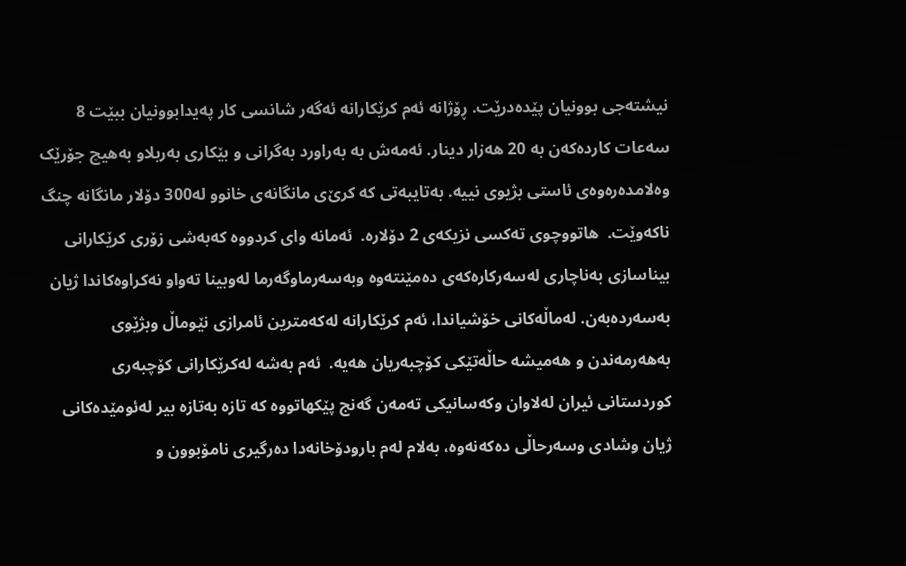نیشته‌جی‌ بوونیان پێده‌درێت. ڕۆژانه‌ ئه‌م کرێکارانه‌ ئه‌گه‌ر شانسی‌ کار په‌یدابوونیان ببێت 8 سه‌عات کارده‌که‌ن به‌ 20 هه‌زار دینار. ئه‌مه‌ش به‌ به‌راورد به‌گرانی‌ و بێکاری‌ به‌ربلاو به‌هیچ جۆرێک وه‌لامده‌ره‌وه‌ی‌ ئاستی‌ بژیوی‌ نییه‌. به‌تایبه‌تی‌ که‌ کرێ‌ی‌ مانگانه‌ی‌ خانوو له‌300 دۆلار مانگانه‌ چنگ ناکه‌وێت.  هاتووچوی‌ ته‌کسی‌ نزیکه‌ی‌ 2 دۆلاره‌.  ئه‌مانه‌ وای‌ کردووه‌ که‌به‌شی‌ زۆری‌ کرێکارانی‌ بیناسازی‌ به‌ناچاری‌ له‌سه‌رکاره‌که‌ی‌ ده‌مێنته‌وه‌ وبه‌سه‌رماوگه‌رما له‌وبینا ته‌واو نه‌کراوه‌کاندا ژیان به‌سه‌رده‌به‌ن. له‌ماڵه‌کانی‌ خۆشیاندا، ئه‌م کرێکارانه‌ له‌که‌مترین ئامرازی‌ نێوماڵ وبژێوی‌ به‌هه‌رمه‌ندن و هه‌میشه‌ حاڵه‌تێکی‌ کۆچبه‌ریان هه‌یه‌.  ئه‌م به‌شه‌ له‌کرێکارانی‌ کۆچبه‌ری‌ کوردستانی‌ ئیران له‌لاوان وکه‌سانیکی‌ ته‌مه‌ن گه‌نج پێکهاتووه‌ که‌ تازه‌ به‌تازه‌ بیر له‌ئومێده‌کانی‌ ژیان وشادی‌ وسه‌رحاڵی‌ ده‌که‌نه‌وه‌، به‌لام له‌م بارودۆخانه‌دا ده‌رگیری‌ نامۆبوون و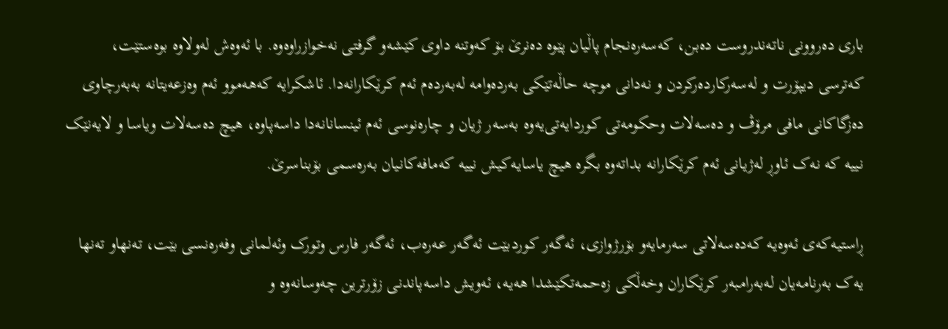باری‌ ده‌روونی‌ ناته‌ندروست ده‌بن، که‌سه‌ره‌نجام پاڵیان پێوه‌ ده‌نرێ‌ بۆ که‌وتنه‌ داوی‌ کێشه‌و گرفتی‌ نه‌خوازراوه‌وه‌. با ئه‌وه‌ش له‌ولاوه‌ بوه‌ستێت، که‌ترسی‌ دیپۆرت و له‌سه‌رکارده‌رکردن و نه‌دانی‌ موچه‌ حاڵه‌تێکی‌ به‌رده‌وامه‌ له‌به‌رده‌م ئه‌م کرێکارانه‌دا. ئاشکرایه‌ که‌هه‌موو ئه‌م وه‌زعه‌یتانه‌ به‌به‌رچاوی‌ ده‌زگاکانی‌ مافی‌ مرۆڤ و ده‌سه‌لات وحکومه‌تی‌ کوردایه‌تی‌یه‌وه‌ به‌سه‌ر ژیان و چاره‌نوسی‌ ئه‌م ئینسانانه‌دا داسه‌پاوه‌، هیچ ده‌سه‌لات ویاسا و لایه‌نێک نییه‌ که‌ نه‌ک ئاوڕ له‌ژیانی‌ ئه‌م کرێکارانه‌ بداته‌وه‌ بگره‌ هیچ یاسایه‌کیش نییه‌ که‌مافه‌کانیان به‌ره‌سمی‌ بۆبناسرێ‌.

ڕاستیه‌که‌ی‌ ئه‌وه‌یه‌ که‌ده‌سه‌لاتی‌ سه‌رمایه‌و بۆرژوازی‌، ئه‌گه‌ر کوردبێت ئه‌گه‌ر عه‌ره‌ب، ئه‌گه‌ر فارس وتورک وئه‌لمانی‌ وفه‌ره‌نسی‌ بێت، ته‌نهاو ته‌نها یه‌ک به‌رنامه‌یان له‌به‌رامبه‌ر کرێکاران وخه‌ڵکی‌ زه‌حمه‌تکێشدا هه‌یه‌، ئه‌ویش داسه‌پاندنی‌ زۆرترین چه‌وسانه‌وه‌ و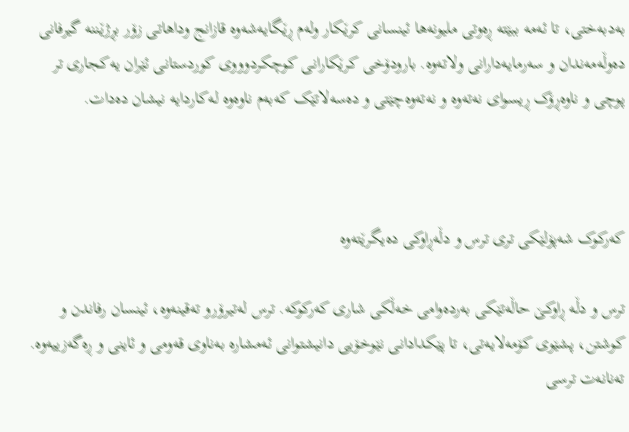به‌دبه‌ختی‌، تا ئه‌مه‌ ببێته‌ ڕه‌وتی‌ ملیونه‌ها ئینسانی‌ کرێکار وله‌م ڕێگایه‌شه‌وه‌ قازانج وداهاتی‌ زۆر بڕژێننه‌ گیرفانی‌ ده‌وڵه‌مه‌ندان و سه‌رمایه‌دارانی‌ ولاته‌وه‌. بارودۆخی‌ کرێکارانی‌ کوچکردوووی‌ کوردستانی‌ ئێران یه‌کجاری‌ تر پوچی‌ و ناوه‌ڕۆک ڕیسوای‌ نه‌ته‌وه‌ و نه‌ته‌وه‌چێتی‌ و ده‌سه‌لاتێک که‌به‌م ناوه‌وه‌ له‌کاردایه‌ نیشان ده‌دات.



کەرکوک شەپۆلێکى ترى ترس و دڵەڕاوکى دەیگرێتەوە

ترس و دڵه‌ ڕاوکێ‌ حاڵه‌تێکی‌ به‌رده‌وامی‌ خه‌ڵکی‌ شاری‌ که‌رکوکه‌. ترس له‌تیرۆرو ته‌قینه‌وه‌، ئینسان رفاندن و کوشتن، پشێوی‌ کۆمه‌لایه‌تی‌، تا پێکدادانی‌ نێوخۆیی‌ دانیشتوانی‌ ئه‌مشاره‌ به‌ناوی‌ قه‌ومی‌ و ئاینی‌ و ڕه‌گه‌زییه‌وه‌. ته‌نانه‌ت ترسی‌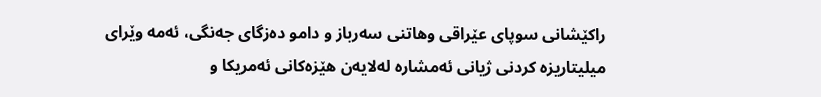راکێشانی‌ سوپای‌ عێراقی‌ وهاتنی‌ سه‌رباز و دامو ده‌زگای‌ جه‌نگی‌، ئه‌مه‌ وێرای‌ میلیتاریزه‌ کردنی‌ ژیانی‌ ئه‌مشاره‌ له‌لایه‌ن هێزه‌کانی‌ ئه‌مریکا و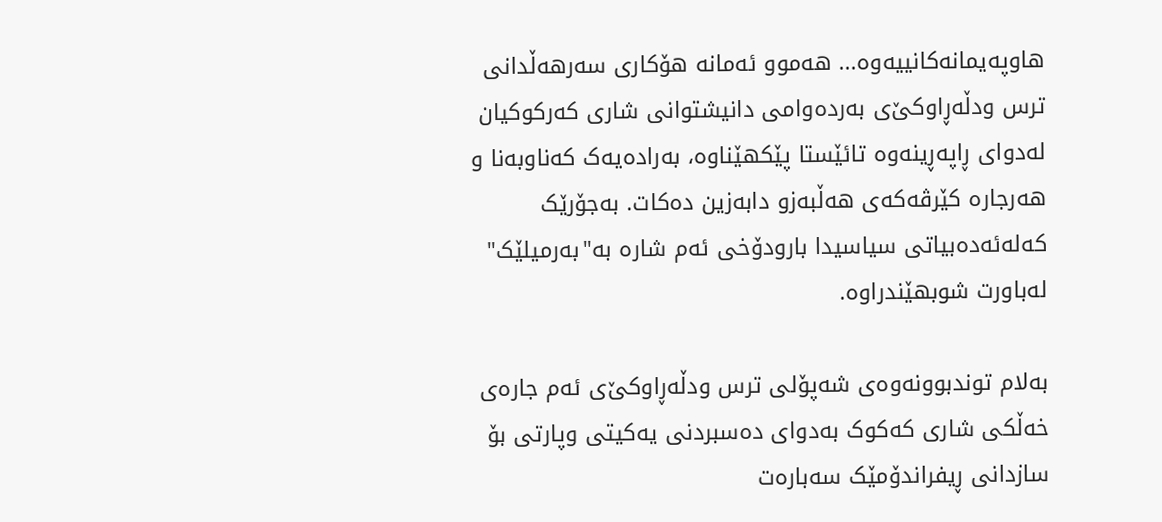هاوپه‌یمانه‌کانییه‌وه‌... هه‌موو ئه‌مانه‌ هۆکاری‌ سه‌رهه‌ڵدانی‌ ترس ودڵه‌ڕاوکێ‌ی‌ به‌رده‌وامی‌ دانیشتوانی‌ شاری‌ که‌رکوکیان له‌دوای‌ ڕاپه‌ڕینه‌وه‌ تائێستا پێکهێناوه‌، به‌راده‌یه‌ک که‌ناوبه‌نا و هه‌رجاره‌ کێرڤه‌که‌ی‌ هه‌ڵبه‌زو دابه‌زین ده‌کات. به‌جۆرێک که‌له‌ئه‌ده‌بیاتی‌ سیاسیدا بارودۆخی‌ ئه‌م شاره‌ به‌"به‌رمیلێک" له‌باورت شوبهێندراوه‌.

به‌لام توندبوونه‌وه‌ی‌ شه‌پۆلی‌ ترس ودڵه‌ڕاوکێ‌ی‌ ئه‌م جاره‌ی‌ خه‌ڵکی‌ شاری‌ که‌کوک به‌دوای‌ ده‌سبردنی‌ یه‌کیتی‌ وپارتی‌ بۆ سازدانی‌ ڕیفراندۆمێک سه‌باره‌ت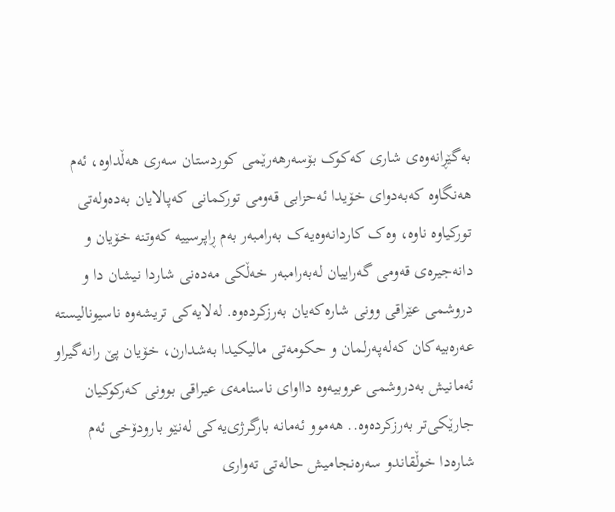به‌گێڕانه‌وه‌ی‌ شاری‌ که‌کوک بۆسه‌رهه‌رێمی‌ کوردستان سه‌ری‌ هه‌ڵداوه‌، ئه‌م هه‌نگاوه‌ که‌به‌دوای‌ خۆیدا ئه‌حزابی‌ قه‌ومی‌ تورکمانی‌ که‌پالایان به‌ده‌وله‌تی‌  تورکیاوه‌ ناوه‌، وه‌ک کاردانه‌وه‌یه‌ک به‌رامبه‌ر به‌م ڕاپرسییه‌ که‌وتنه‌ خۆیان و دانه‌جیره‌ی‌ قه‌ومی‌ گه‌راییان له‌به‌رامبه‌ر خه‌ڵکی‌ مه‌ده‌نی‌ شاردا نیشان دا و دروشمی‌ عێراقی‌ وونی‌ شاره‌که‌یان به‌رزکرده‌وه‌. له‌لایه‌کی‌ تریشه‌وه‌ ناسیونالیسته‌ عه‌ره‌بیه‌کان که‌له‌په‌رلمان و حکومه‌تی‌ مالیکیدا به‌شدارن، خۆیان پێ‌ رانه‌گیراو ئه‌مانیش به‌دروشمی‌ عروبیه‌وه‌ دااوای‌ ناسنامه‌ی‌ عیراقی‌ بوونی‌ که‌رکوکیان جارێکی‌تر به‌رزکرده‌وه‌.. هه‌موو ئه‌مانه‌ بارگرژی‌یه‌کی‌ له‌نێو بارودۆخی‌ ئه‌م شاره‌دا خوڵقاندو سه‌ره‌نجامیش حاله‌تی‌ ته‌واری‌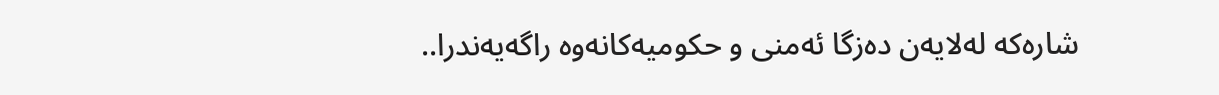شاره‌که‌ له‌لایه‌ن ده‌زگا ئه‌منی‌ و حکومیه‌کانه‌وه‌ راگه‌یه‌ندرا..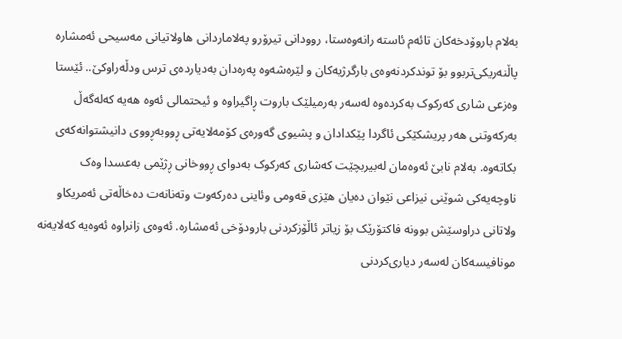به‌لام باروۆدخه‌کان تائه‌م ئاسته‌ رانه‌وه‌ستا، روودانی‌ تیرۆرو په‌لاماردانی‌ هاولاتیانی‌ مه‌سیحی‌ ئه‌مشاره‌ پاڵنه‌ریکی‌تربوو بۆ توندکردنه‌وه‌ی‌ بارگرژیه‌کان و لێره‌شه‌وه‌ په‌ره‌دان به‌دیارده‌ی‌ ترس ودڵه‌راوکێ‌.. ئێستا وه‌زعی‌ شاری‌ که‌رکوک به‌کرده‌وه‌ له‌سه‌ر به‌رمیلێک باروت ڕاگیراوه‌ و ئیحتمالی‌ ئه‌وه‌ هه‌یه‌ که‌له‌گه‌ڵ به‌رکه‌وتنی‌ هه‌ر پریشکێکی‌ ئاگردا پێکدادان و پشیوی‌ گه‌وره‌ی‌ کۆمه‌لایه‌تی‌ ڕووبه‌ڕووی‌ دانیشتوانه‌که‌ی‌ بکاته‌وه‌. به‌لام نابێ‌ ئه‌وه‌مان له‌بیربچێت که‌شاری‌ که‌رکوک به‌دوای‌ ڕووخانی‌ ڕژێمی‌ به‌عسدا وه‌ک ناوچه‌یه‌کی‌ شوێنی‌ نیزاعی‌ نێوان ده‌یان هێزی‌ قه‌ومی‌ وئاینی‌ ده‌رکه‌وت وته‌نانه‌ت ده‌خاڵه‌تی‌ ئه‌مریکاو ولاتانی‌ دراوسێش بوونه‌ فاکتۆرێک بۆ زیاتر ئاڵۆزکردنی‌ بارودۆخی‌ ئه‌مشاره‌. ئه‌وه‌ی‌ زانراوه‌ ئه‌وه‌یه‌ که‌لایه‌نه‌ مونافیسه‌کان له‌سه‌ر دیاری‌کردنی‌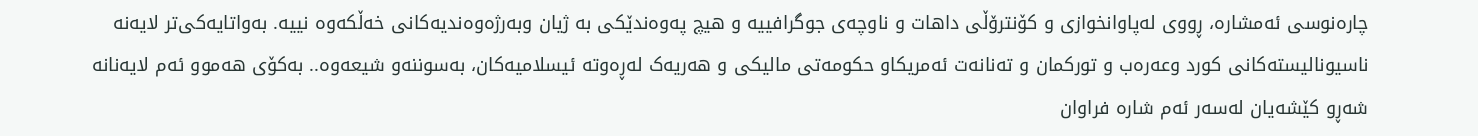چاره‌نوسی‌ ئه‌مشاره‌، ڕووی‌ له‌پاوانخوازی‌ و کۆنترۆڵی‌ داهات و ناوچه‌ی‌ جوگرافییه‌ و هیچ په‌وه‌ندێکی‌ به‌ ژیان وبه‌رژه‌وه‌ندیه‌کانی‌ خه‌ڵکه‌وه‌ نییه‌. به‌واتایه‌کی‌تر لایه‌نه‌ ناسیونالیسته‌کانی‌ کورد وعه‌ره‌ب و تورکمان و ته‌نانه‌ت ئه‌مریکاو حکومه‌تی‌ مالیکی‌ و هه‌ریه‌ک له‌ڕه‌وته‌ ئیسلامیه‌کان، به‌سوننه‌و شیعه‌وه‌.. به‌کۆی‌ هه‌موو ئه‌م لایه‌نانه‌ شه‌ڕو کێشه‌یان له‌سه‌ر ئه‌م شاره‌ فراوان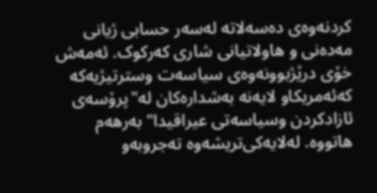کردنه‌وه‌ی‌ ده‌سه‌لاته‌ له‌سه‌ر حسابی‌ ژیانی‌ مه‌ده‌نی‌ و هاولاتیانی‌ شاری‌ که‌رکوک. ئه‌مه‌ش خۆی‌ درێژبوونه‌وه‌ی‌ سیاسه‌ت وسترتیژیه‌که‌ که‌ئه‌مریکاو لایه‌نه‌ به‌شداره‌کان له‌"پرۆسه‌ی‌ ئازادکردن وسیاسه‌تی‌ عیراقیدا" به‌رهه‌م هاتووه‌. له‌لایه‌کی‌تریشه‌وه‌ ته‌جروبه‌و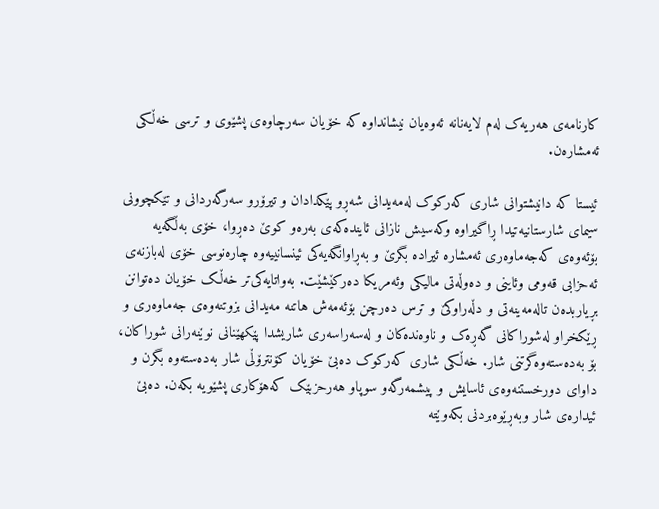کارنامه‌ی‌ هه‌ریه‌ک له‌م لایه‌نانه‌ ئه‌وه‌یان نیشانداوه‌ که‌ خۆیان سه‌رچاوه‌ی‌ پشێوی‌ و ترسی‌ خه‌ڵکی‌ ئه‌مشاره‌ن.

ئیستا که‌ دانیشتوانی‌ شاری‌ که‌رکوک له‌مه‌یدانی‌ شه‌ڕو پێکدادان و تیرۆرو سه‌رگه‌ردانی‌ و تێکچوونی‌ سیمای‌ شارستانیه‌تیدا ڕاگیراوه‌ وکه‌سیش نازانی‌ ئاینده‌که‌ی‌ به‌ره‌و کوێ‌ ده‌ڕوا، خۆی‌ به‌ڵگه‌یه‌ بۆئه‌وه‌ی‌ که‌جه‌ماوه‌ری‌ ئه‌مشاره‌ ئیراده‌ بگرێ‌ و به‌ڕاوانگه‌یه‌کی‌ ئینسانییه‌وه‌ چاره‌نوسی‌ خۆی‌ له‌بازنه‌ی‌ ئه‌حزابی‌ قه‌ومی‌ وئاینی‌ و ده‌وڵه‌تی‌ مالیکی‌ وئه‌مریکا ده‌رکێشێت. به‌واتایه‌کی‌تر خه‌ڵک خۆیان ده‌توانن بڕیاربده‌ن تاله‌مه‌ینه‌تی‌ و دڵه‌راوکێ‌ و ترس ده‌رچن بۆئه‌مه‌ش هاتنه‌ مه‌یدانی‌ بزوتنه‌وه‌ی‌ جه‌ماوه‌ری‌ و ڕێکخراو له‌شوراکانی‌ گه‌ڕه‌ک و ناوه‌نده‌کان و له‌سه‌راسه‌ری‌ شاریشدا پێکهێنانی‌ نوێنه‌رانی‌ شوراکان، بۆ به‌ده‌سته‌وه‌گرتنی‌ شار. خه‌ڵکی‌ شاری‌ که‌رکوک ده‌بێ‌ خۆیان کۆنترۆڵی‌ شار به‌ده‌سته‌وه‌ بگرن و داوای‌ دورخستنه‌وه‌ی‌ ئاسایش و پیشمه‌رگه‌و سوپاو هه‌رحزبێک که‌هۆکاری‌ پشێویه‌ بکه‌ن. ده‌بێ‌ ئیداره‌ی‌ شار وبه‌ڕێوه‌بردنی‌ بکه‌وێته‌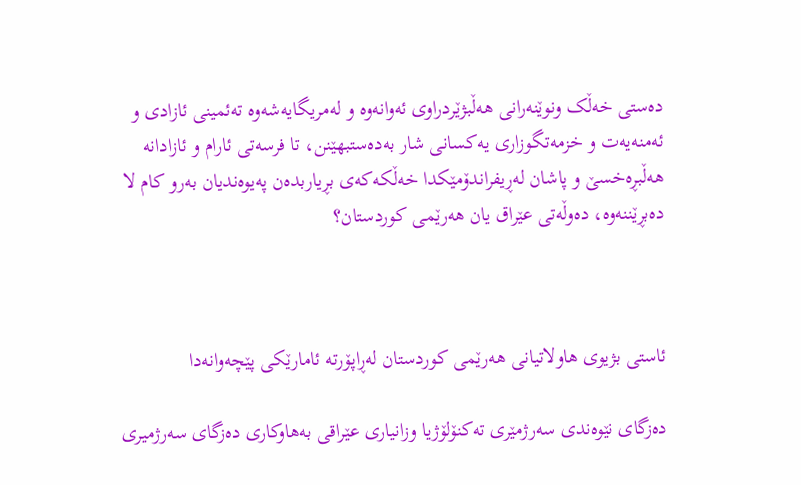ده‌ستی‌ خه‌ڵک ونوێنه‌رانی‌ هه‌ڵبژێردراوی‌ ئه‌وانه‌وه‌ و له‌مریگایه‌شه‌وه‌ ته‌ئمینی‌ ئازادی‌ و ئه‌منه‌یه‌ت و خزمه‌تگوزاری‌ یه‌کسانی‌ شار به‌ده‌ستبهێنن، تا فرسه‌تی‌ ئارام و ئازادانه‌ هه‌ڵبڕه‌خسێ‌ و پاشان له‌ڕیفراندۆمێکدا خه‌ڵکه‌که‌ی‌ بڕیاربده‌ن په‌یوه‌ندیان به‌رو کام لا ده‌بڕێننه‌وه‌، ده‌وڵه‌تی‌ عێراق یان هه‌رێمی‌ کوردستان؟



ئاستى بژیوى هاولاتیانى هەرێمى کوردستان لەڕاپۆرتە ئامارێکى پێچەوانەدا

ده‌زگای‌ نێوه‌ندی‌ سه‌رژمێری‌ ته‌کنۆلۆژیا وزانیاری‌ عێراقی‌ به‌هاوکاری‌ ده‌زگای‌ سه‌رژمیری‌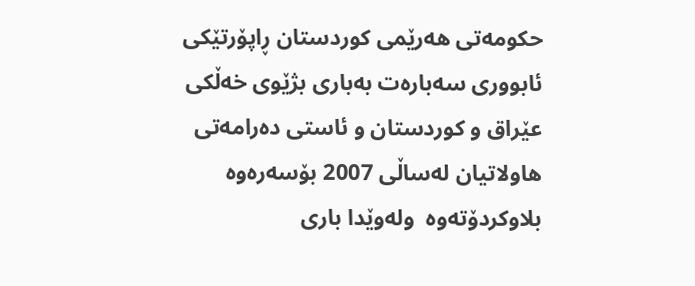حکومه‌تی‌ هه‌رێمی‌ کوردستان ڕاپۆرتێکی‌ ئابووری‌ سه‌باره‌ت به‌باری‌ بژێوی‌ خه‌ڵکی‌ عێراق و کوردستان و ئاستی‌ ده‌رامه‌تی‌ هاولاتیان له‌ساڵی‌ 2007 بۆسه‌ره‌وه‌ بلاوکردۆته‌وه‌  وله‌وێدا باری‌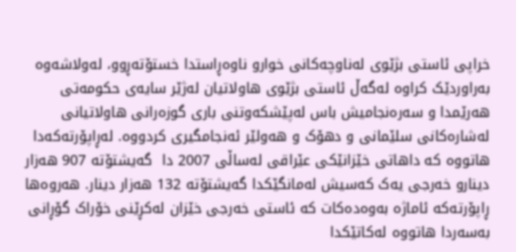خراپی‌ ئاستی‌ بژێوی‌ له‌ناوچه‌کانی‌ خوارو ناوه‌ڕاستدا خستۆته‌ڕوو، له‌ولاشه‌وه‌ به‌راوردێک کراوه‌ له‌گه‌ڵ ئاستی‌ بژێوی‌ هاولاتیان له‌ژێر سایه‌ی‌ حکومه‌تی‌ هه‌رێمدا و سه‌ره‌نجامیش باس له‌پێشکه‌وتنی‌ باری‌ گوزه‌رانی‌ هاولاتیانی‌ له‌شاره‌کانی‌ سلێمانی‌ و دهۆک و هه‌ولێر ئه‌نجامگیری‌ کردووه‌. له‌ڕاپۆرته‌که‌دا هاتووه‌ که‌ داهاتی‌ خێزانێکی‌ عێراقی‌ له‌ساڵی‌ 2007 دا  گه‌یشتۆته‌ 907 هه‌زار دینارو خه‌رجی یه‌ک که‌سیش له‌مانگێکدا گه‌یشتۆته‌ 132 هه‌زار دینار. هه‌روه‌ها ڕاپۆرته‌که‌ ئاماژه‌ به‌وه‌ده‌کات که‌ ئاستی‌ خه‌رجی خێزان له‌کڕێنی‌ خۆراک گۆڕانی به‌سه‌ردا هاتووه‌ له‌کاتێکدا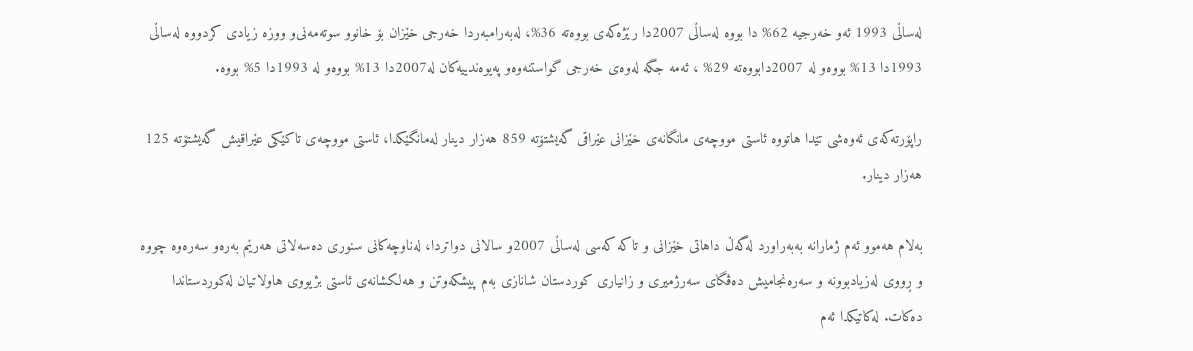له‌ساڵی‌ 1993 ئه‌و خه‌رجیه‌ 62% دا بووه‌ له‌ساڵی‌ 2007دا رێژه‌که‌ی‌ بووه‌ته‌ 36%، له‌به‌رامبه‌ردا خه‌رجی خێزان بۆ خانوو سوته‌مه‌نی‌‌و ووزه‌ زیادی کردووه‌ له‌ساڵی‌ 1993دا 13% بووه‌و له‌ 2007دابووه‌ته‌ 29% ، ئه‌مه‌ جگه‌ له‌وه‌ی‌ خه‌رجی گواستنه‌وه‌و په‌یوه‌ندییه‌کان له‌2007دا 13% بووه‌و له‌ 1993دا 5% بووه‌.

راپۆرته‌که‌ی‌ ئه‌وه‌شی تێدا هاتووه‌ ئاستی‌ مووچه‌ی‌ مانگانه‌ی‌ خێزانی‌ عێراقی گه‌یشتۆته‌ 859 هه‌زار دینار له‌مانگێکدا، ئاستی مووچه‌ی‌ تاکێکی‌ عێراقیش گه‌یشتۆته‌ 125 هه‌زار دینار.

به‌لام هه‌موو ئه‌م ژمارانه‌ به‌به‌راورد له‌گه‌ڵ داهاتی‌ خێزانی‌ و تاکه‌ که‌سی‌ له‌ساڵی‌ 2007و سالانی‌ دواتردا، له‌ناوچه‌کانی‌ سنوری‌ ده‌سه‌لاتی‌ هه‌رێم به‌ره‌و سه‌ره‌وه‌ چووه‌ و ڕووی‌ له‌زیادبوونه‌ و سه‌ره‌نجامیش ده‌ڤگای‌ سه‌رژمیری‌ و زانیاری‌ کوردستان شانازی‌ به‌م پیشکه‌وتن و هه‌لکشانه‌ی‌ ئاستی‌ بژیووی‌ هاولاتیان له‌کوردستاندا ده‌کات. له‌کاتیکدا ئه‌م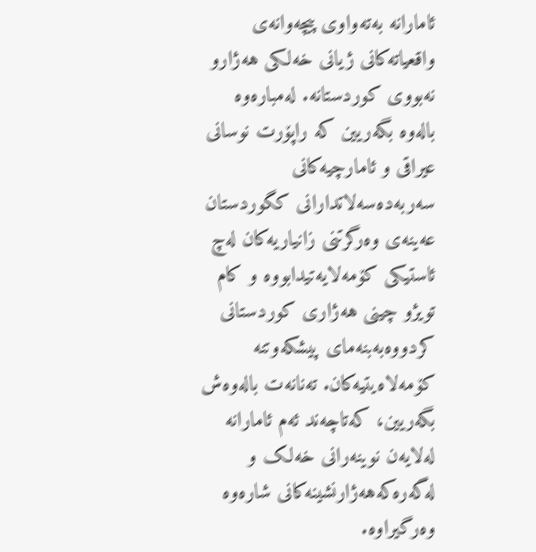ئامارانه‌ به‌ته‌واوی‌ پیچه‌وانه‌ی‌ واقعیاته‌کانی‌ ژیانی‌ خه‌لکی‌ هه‌ژارو نه‌بووی‌ کوردستانه‌. له‌مباره‌وه‌ باله‌وه‌ بگه‌ریین که‌ راپۆرت نوسانی‌ عیراقی‌ و ئامارچیه‌کانی‌ سه‌ربه‌ده‌سه‌لاتدارانی‌ کگوردستان عه‌ینه‌ی‌ وه‌رگرتنی‌ زانیاریه‌کان له‌چ ئاستیکی‌ کۆمه‌لایه‌تیدابووه‌ و کام تویژو چینی‌ هه‌ژاری‌ کوردستانی‌ کردووه‌به‌بنه‌مای‌ پیشکه‌وتنه‌ کۆمه‌لاه‌یتیه‌کان. ته‌نانه‌ت باله‌وه‌ش بگه‌ریین، که‌تاچه‌ند ئه‌م ئامارانه‌ له‌لایه‌ن نوینه‌رانی‌ خه‌لک و له‌گه‌ره‌که‌هه‌ژارنشینه‌کانی‌ شاره‌وه‌ وه‌رگیراوه‌.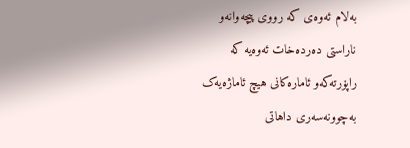به‌لام ئه‌وه‌ی‌ که‌ رووی‌ پیچه‌وانه‌و ناراستی‌ ده‌رده‌خات ئه‌وه‌یه‌ که‌ راپۆرته‌که‌و ئاماره‌کانی‌ هیچ ئاماژه‌یه‌ک به‌چوونه‌سه‌ری‌ داهاتی‌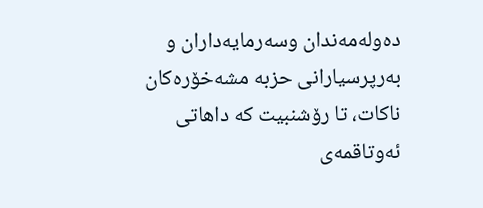ده‌وله‌مه‌ندان وسه‌رمایه‌داران و به‌رپرسیارانی‌ حزبه‌ مشه‌خۆره‌کان ناکات، تا رۆشنبیت که‌ داهاتی‌ ئه‌وتاقمه‌ی‌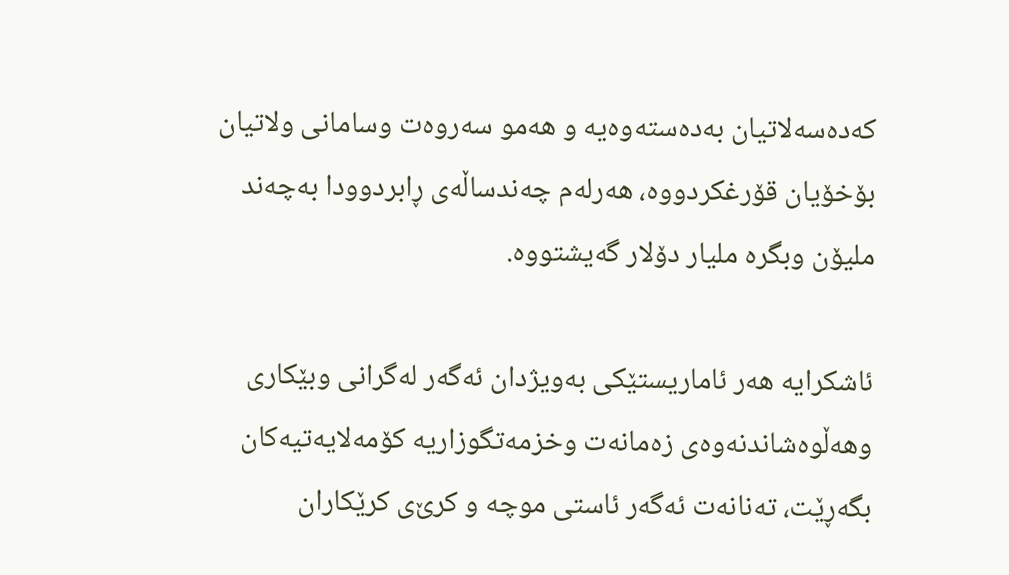که‌ده‌سه‌لاتیان به‌ده‌سته‌وه‌یه‌ و هه‌مو سه‌روه‌ت وسامانی‌ ولاتیان بۆخۆیان قۆرغکردووه‌، هه‌رله‌م چه‌ندساڵه‌ی‌ ڕابردوودا به‌چه‌ند ملیۆن وبگره‌ ملیار دۆلار گه‌یشتووه‌.

ئاشکرایه‌ هه‌ر ئاماریستێکی‌ به‌ویژدان ئه‌گه‌ر له‌گرانی‌ وبێکاری‌ وهه‌ڵوه‌شاندنه‌وه‌ی‌ زه‌مانه‌ت وخزمه‌تگوزاریه‌ کۆمه‌لایه‌تیه‌کان بگه‌ڕێت، ته‌نانه‌ت ئه‌گه‌ر ئاستی‌ موچه‌ و کرێ‌ی‌ کرێکاران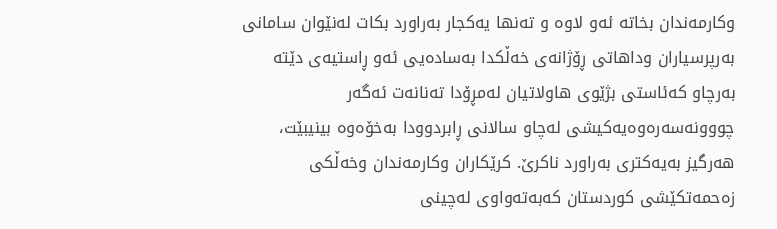وکارمه‌ندان بخاته‌ ئه‌و لاوه‌ و ته‌نها یه‌کجار به‌راورد بکات له‌نێوان سامانی‌ به‌رپرسیاران وداهاتی‌ ڕۆژانه‌ی‌ خه‌ڵکدا به‌ساده‌یی‌ ئه‌و ڕاستیه‌ی‌ دێته‌ به‌رچاو که‌ئاستی‌ بژێوی‌ هاولاتیان له‌مڕۆدا ته‌نانه‌ت ئه‌گه‌ر چووونه‌سه‌ره‌وه‌یه‌کیشی‌ له‌چاو سالانی‌ ڕابردوودا به‌خۆه‌وه‌ بینیبێت، هه‌رگیز به‌یه‌کتری‌ به‌راورد ناکرێ‌. کرێکاران وکارمه‌ندان وخه‌ڵکی‌ زه‌حمه‌تکێشی‌ کوردستان که‌به‌ته‌واوی‌ له‌چینی‌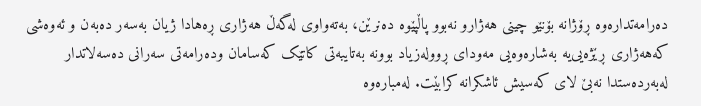ده‌رامه‌تداره‌وه‌ ڕۆژانه‌ بۆنێو چینی‌ هه‌ژارو نه‌بوو پاڵپێوه‌ ده‌نرێن، به‌ته‌واوی‌ له‌گه‌ڵ هه‌ژاری‌ ڕه‌هادا ژیان به‌سه‌ر ده‌به‌ن و ئه‌وه‌شی‌ که‌هه‌ژاری‌ ڕێژه‌یی‌یه‌ به‌شاره‌وه‌یی‌ مه‌ودای‌ ڕووله‌زیاد بوونه‌ به‌تایبه‌تی‌ کاتێک که‌سامان وده‌رامه‌تی‌ سه‌رانی‌ ده‌سه‌لاتدار له‌به‌رده‌ستدا نه‌بێ‌ لای‌ که‌سیش ئاشکرانه‌ کرابێت. له‌مباره‌وه‌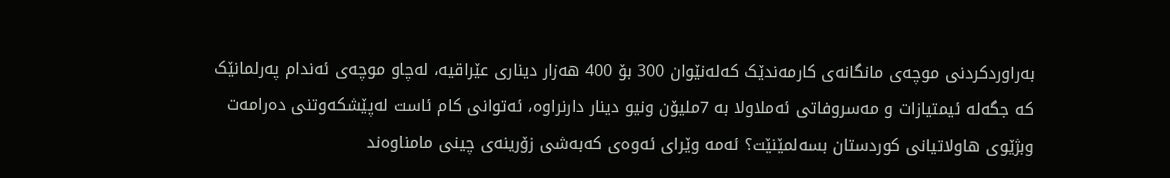به‌راوردکردنی‌ موچه‌ی‌ مانگانه‌ی‌ کارمه‌ندێک که‌له‌نێوان 300 بۆ 400 هه‌زار دیناری‌ عێراقیه‌، له‌چاو موچه‌ی‌ ئه‌ندام په‌رلمانێک که‌ جگه‌له‌ ئیمتیازات و مه‌سروفاتی‌ ئه‌ملاولا به‌ 7ملیۆن ونیو دینار دارنراوه‌، ئه‌توانی‌ کام ئاست له‌پێشکه‌وتنی‌ ده‌رامه‌ت وبژێوی‌ هاولاتیانی‌ کوردستان بسه‌لمێنێت؟ ئه‌مه‌ وێرای‌ ئه‌وه‌ی‌ که‌به‌شی‌ زۆرینه‌ی‌ چینی‌ مامناوه‌ند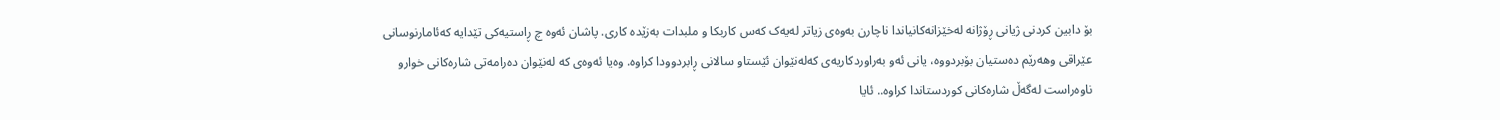بۆ دابین کردنی‌ ژیانی‌ ڕۆژانه‌ له‌خێزانه‌کانیاندا ناچارن به‌وه‌ی‌ زیاتر له‌یه‌ک که‌س کاربکا و ملبدات به‌زێده‌ کاری‌. پاشان ئه‌وه‌ چ ڕاستیه‌کی‌ تێدایه‌ که‌ئامارنوسانی‌ عێراقی‌ وهه‌رێم ده‌ستیان بۆبردووه‌، یانی‌ ئه‌و به‌راوردکاریه‌ی‌ که‌له‌نێوان ئێستاو سالانی‌ ڕابردوودا کراوه‌. وه‌یا ئه‌وه‌ی‌ که‌ له‌نێوان ده‌رامه‌تی‌ شاره‌کانی‌ خوارو ناوه‌راست له‌گه‌ڵ شاره‌کانی‌ کوردستاندا کراوه‌.. ئایا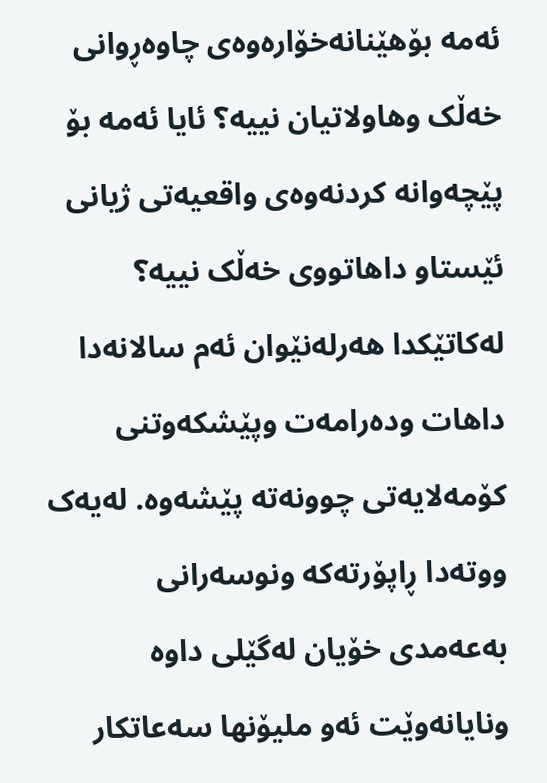ئه‌مه‌ بۆهێنانه‌خۆاره‌وه‌ی‌ چاوه‌ڕوانی‌ خه‌ڵک وهاولاتیان نییه‌؟ ئایا ئه‌مه‌ بۆ پێچه‌وانه‌ کردنه‌وه‌ی‌ واقعیه‌تی‌ ژیانی‌ ئێستاو داهاتووی‌ خه‌ڵک نییه‌؟ له‌کاتێکدا هه‌رله‌نێوان ئه‌م سالانه‌دا داهات وده‌رامه‌ت وپێشکه‌وتنی‌ کۆمه‌لایه‌تی‌ چوونه‌ته‌ پێشه‌وه‌. له‌یه‌ک ووته‌دا ڕاپۆرته‌که‌ ونوسه‌رانی‌ به‌عه‌مدی‌ خۆیان له‌گێلی‌ داوه‌ ونایانه‌وێت ئه‌و ملیۆنها سه‌عاتکار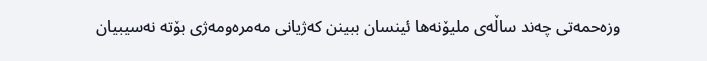وزه‌حمه‌تی‌ چه‌ند ساڵه‌ی‌ ملیۆنه‌ها ئینسان ببینن که‌ژیانی‌ مه‌مره‌ومه‌ژی‌ بۆته‌ نه‌سیبیان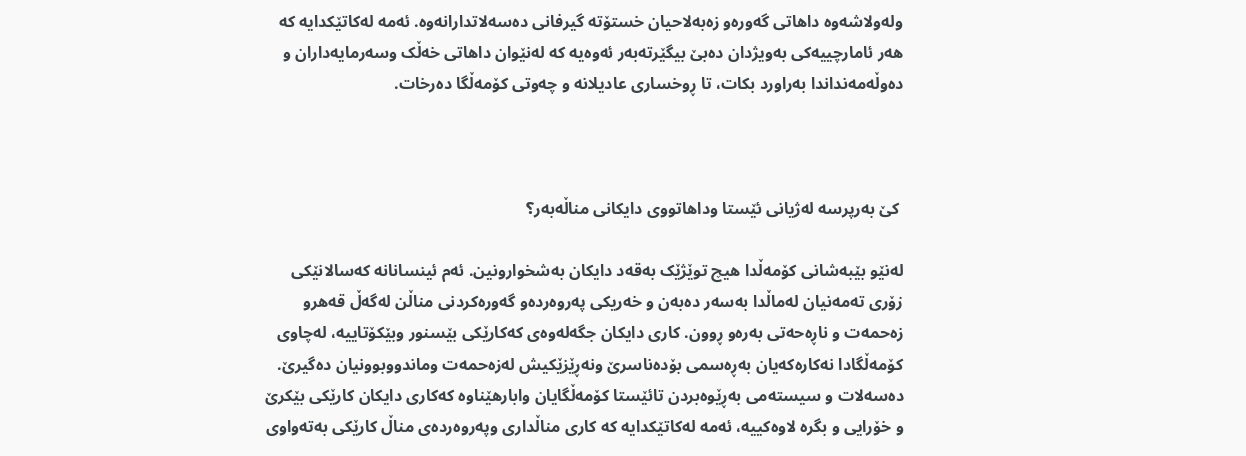وله‌ولاشه‌وه‌ داهاتی‌ گه‌وره‌و زه‌به‌لاحیان خستۆته‌ گیرفانی‌ ده‌سه‌لاتدارانه‌وه‌. ئه‌مه‌ له‌کاتێکدایه‌ که‌ هه‌ر ئامارچییه‌کی‌ به‌ویژدان ده‌بێ‌ بیگێرته‌به‌ر ئه‌وه‌یه‌ که‌ له‌نێوان داهاتی‌ خه‌ڵک وسه‌رمایه‌داران و ده‌وڵه‌مه‌نداندا به‌راورد بکات، تا ڕوخساری‌ عادیلانه‌ و چه‌وتی‌ کۆمه‌ڵگا ده‌رخات.



 کێ بەرپرسە لەژیانى ئێستا وداهاتووى دایکانى مناڵەبەر؟

له‌نێو بێبه‌شانی‌ کۆمه‌ڵدا هیچ توێژێک به‌قه‌د دایکان به‌شخوارونین. ئه‌م ئینسانانه‌ که‌سالانێکی‌ زۆری‌ ته‌مه‌نیان له‌ماڵدا به‌سه‌ر ده‌به‌ن و خه‌ریکی‌ په‌روه‌رده‌و گه‌وره‌کردنی‌ مناڵن له‌گه‌ڵ قه‌هرو زه‌حمه‌ت و ناڕه‌حه‌تی‌ به‌ره‌و ڕوون. کاری‌ دایکان جگه‌له‌وه‌ی‌ که‌کارێکی‌ بێسنور وبێکۆتاییه‌، له‌چاوی‌ کۆمه‌ڵگادا نه‌کاره‌که‌یان به‌ڕه‌سمی‌ بۆده‌ناسرێ‌ ونه‌ڕێزێکیش له‌زه‌حمه‌ت وماندووبوونیان ده‌گیرێ‌. ده‌سه‌لات و سیسته‌می‌ به‌ڕێوه‌بردن تائێستا کۆمه‌ڵگایان وابارهێناوه‌ که‌کاری‌ دایکان کارێکی‌ بێکرێ‌ و خۆرایی‌ و بگره‌ لاوه‌کییه‌، ئه‌مه‌ له‌کاتێکدایه‌ که‌ کاری‌ مناڵداری‌ وپه‌روه‌رده‌ی‌ مناڵ کارێکی‌ به‌ته‌واوی‌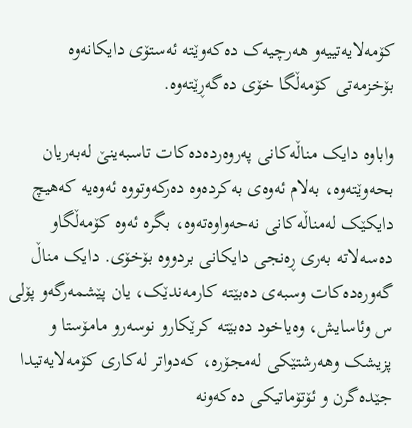کۆمه‌لایه‌تییه‌و هه‌رچیه‌ک ده‌که‌وێته‌ ئه‌ستۆی‌ دایکانه‌وه‌ بۆخزمه‌تی‌ کۆمه‌ڵگا خۆی‌ ده‌گه‌ڕێته‌وه‌.

واباوه‌ دایک مناڵه‌کانی‌ په‌روه‌رده‌ده‌کات تاسبه‌ینێ‌ له‌به‌ریان بحه‌وێته‌وه‌، به‌لام ئه‌وه‌ی‌ به‌کرده‌وه‌ ده‌رکه‌وتووه‌ ئه‌وه‌یه‌ که‌هیچ دایکێک له‌مناڵه‌کانی‌ نه‌حه‌واوه‌ته‌وه‌، بگره‌ ئه‌وه‌ کۆمه‌ڵگاو ده‌سه‌لاته‌ به‌ری‌ ڕه‌نجی‌ دایکانی‌ بردووه‌ بۆخۆی‌. دایک مناڵ گه‌وره‌ده‌کات وسبه‌ی‌ ده‌بێته‌ کارمه‌ندێک، یان پێشمه‌رگه‌و پۆلی س وئاسایش، وه‌یاخود ده‌بێته‌ کرێکارو نوسه‌رو مامۆستا و پزیشک وهه‌رشتێکی‌ له‌مجۆره‌، که‌دواتر له‌کاری‌ کۆمه‌لایه‌تیدا جێده‌گرن و ئۆتۆماتیکی‌ ده‌که‌ونه‌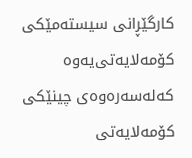کارگێڕانی‌ سیسته‌مێکی‌ کۆمه‌لایه‌تی‌یه‌وه‌ که‌له‌سه‌ره‌وه‌ی‌ چینێکی‌ کۆمه‌لایه‌تی‌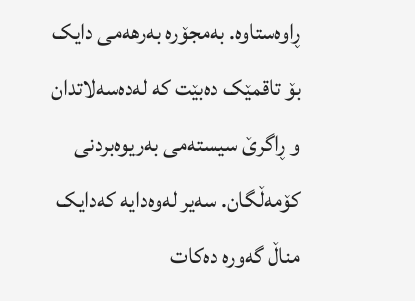ڕاوه‌ستاوه‌. به‌مجۆره‌ به‌رهه‌می‌ دایک بۆ تاقمێک ده‌بێت که‌ له‌ده‌سه‌لاتدان و ڕاگرێ‌ سیسته‌می‌ به‌ریوه‌بردنی‌ کۆمه‌ڵگان. سه‌یر له‌وه‌دایه‌ که‌دایک مناڵ گه‌وره‌ ده‌کات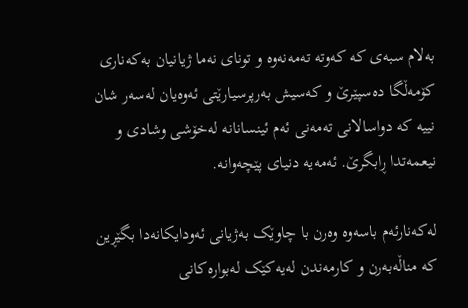به‌لام سبه‌ی‌ که‌ که‌وته‌ ته‌مه‌نه‌وه‌ و تونای‌ نه‌ما ژیانیان به‌که‌ناری‌ کۆمه‌ڵگا ده‌سپێرێ‌ و که‌سیش به‌رپرسیارێتی‌ ئه‌وه‌یان له‌سه‌ر شان نییه‌ که‌ دواسالانی‌ ته‌مه‌نی‌ ئه‌م ئینسانانه‌ له‌خۆشی‌ وشادی‌ و نیعمه‌تدا ڕابگرێ‌. ئه‌مه‌یه‌ دنیای‌ پێچه‌وانه‌.

له‌که‌نارئه‌م باسه‌وه‌ وه‌رن با چاوێک به‌ژیانی‌ ئه‌ودایکانه‌دا بگێڕین که‌ مناڵه‌به‌رن و کارمه‌ندن له‌یه‌کێک له‌بواره‌کانی‌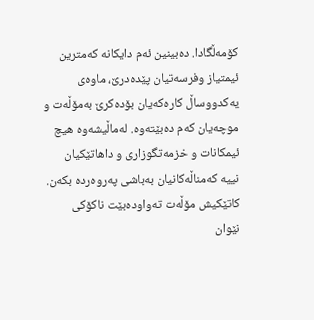کۆمه‌ڵگادا. ده‌بینین ئه‌م دایکانه‌ که‌مترین ئیمتیاز وفرسه‌تیان پێده‌درێ‌، ماوه‌ی‌ یه‌کدووساڵ کاره‌که‌یان بۆده‌کرێ‌ به‌مۆڵه‌ت و موچه‌یان که‌م ده‌بێته‌وه‌. له‌ماڵیشه‌وه‌ هیچ ئیمکانات و خزمه‌تگوزاری‌ و داهاتێکیان نییه‌ که‌مناڵه‌کانیان به‌باشی‌ په‌روه‌رده‌ بکه‌ن. کاتێکیش مۆڵه‌ت ته‌واوده‌بێت ناکۆکی‌ نێوان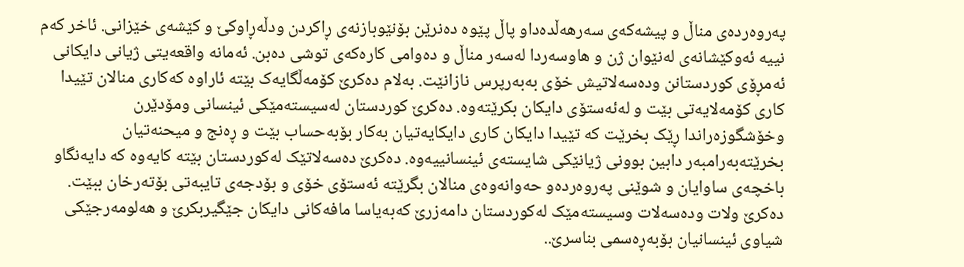په‌روه‌رده‌ی‌ مناڵ و پیشه‌که‌ی‌ سه‌رهه‌ڵده‌داو پاڵ پێوه‌ ده‌نرێن بۆنێوبازنه‌ی‌ ڕاکردن ودڵه‌ڕاوکێ‌ و کێشه‌ی‌ خێزانی‌. ئاخر که‌م نییه‌ ئه‌وکێشانه‌ی‌ له‌نێوان ژن و هاوسه‌ردا له‌سه‌ر مناڵ و ده‌وامی‌ کاره‌که‌ی‌ توشی‌ ده‌بن. ئه‌مانه‌ واقعه‌یتی‌ ژیانی‌ دایکانی‌ ئه‌مڕۆی‌ کوردستانن وده‌سه‌لاتیش خۆی‌ به‌به‌رپرس نازانێت. به‌لام ده‌کرێ‌ کۆمه‌ڵگایه‌ک بێته‌ ئاراوه‌ که‌کاری‌ منالان تێیدا کاری‌ کۆمه‌لایه‌تی‌ بێت و له‌ئه‌ستۆی‌ دایکان بکرێته‌وه‌. ده‌کرێ‌ کوردستان له‌سیسته‌مێکی‌ ئینسانی‌ ومۆدێرن وخۆشگوزه‌راندا ڕێک بخرێت که‌ تێیدا دایکان کاری‌ دایکایه‌تیان به‌کار بۆبه‌حساب بێت و ڕه‌نج و میحنه‌تیان بخرێته‌به‌رامبه‌ر دابین بوونی‌ ژیانێکی‌ شایسته‌ی‌ ئینسانییه‌وه‌. ده‌کرێ‌ ده‌سه‌لاتێک له‌کوردستان بێته‌ کایه‌وه‌ که‌ دایه‌نگاو باخچه‌ی‌ ساوایان و شوێنی‌ په‌روه‌رده‌و حه‌وانه‌وه‌ی‌ منالان بگرێته‌ ئه‌ستۆی‌ خۆی‌ و بۆدجه‌ی‌ تایبه‌تی‌ بۆته‌رخان ببێت. ده‌کرێ‌ ولات وده‌سه‌لات وسیسته‌مێک له‌کوردستان دامه‌زرێ‌ که‌به‌یاسا مافه‌کانی‌ دایکان جێگیربکرێ‌ و هه‌لومه‌رجێکی‌ شیاوی‌ ئینسانیان بۆبه‌ڕه‌سمی‌ بناسرێ‌..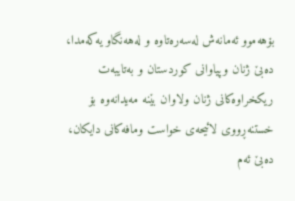بۆهه‌موو ئه‌مانه‌ش له‌سه‌ره‌تاوه‌ و له‌هه‌نگاو یه‌که‌مدا، ده‌بێ‌ ژنان وپیاوانی‌ کوردستان و به‌تایبه‌ت ریکخراوه‌کانی‌ ژنان ولاوان بێنه‌ مه‌یدانه‌وه‌ بۆ خستنه‌ڕووی‌ لائیحه‌ی خواست ومافه‌کانی‌ دایکان، ده‌بێ‌ ئه‌م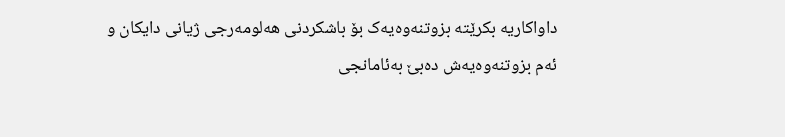داواکاریه‌ بکرێته‌ بزوتنه‌وه‌یه‌ک بۆ باشکردنی‌ هه‌لومه‌رجی‌ ژیانی‌ دایکان و ئه‌م بزوتنه‌وه‌یه‌ش ده‌بێ‌ به‌ئامانجی‌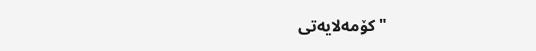"کۆمه‌لایه‌تی‌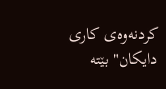کردنه‌وه‌ی‌ کاری‌ دایکان" بێته‌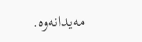مه‌یدانه‌وه‌.